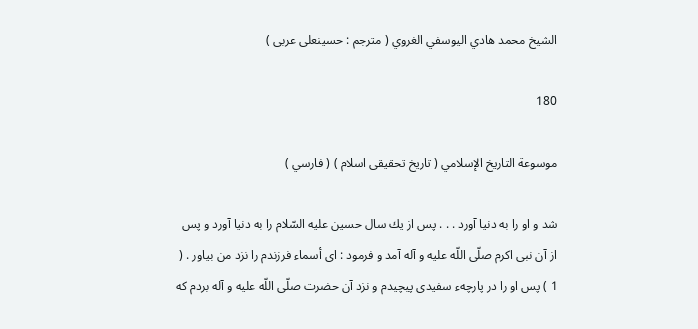الشيخ محمد هادي اليوسفي الغروي ( مترجم : حسينعلى عربى )

180

موسوعة التاريخ الإسلامي ( تاريخ تحقيقى اسلام ) ( فارسي )

شد و او را به دنيا آورد . . . پس از يك سال حسين عليه السّلام را به دنيا آورد و پس از آن نبى اكرم صلّى اللّه عليه و آله آمد و فرمود : اى أسماء فرزندم را نزد من بياور . ( 1 ) پس او را در پارچهء سفيدى پيچيدم و نزد آن حضرت صلّى اللّه عليه و آله بردم كه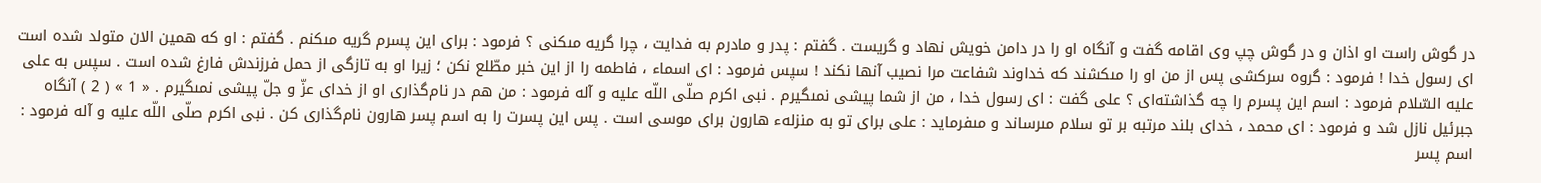در گوش راست او اذان و در گوش چپ وى اقامه گفت و آنگاه او را در دامن خويش نهاد و گريست . گفتم : پدر و مادرم به فدايت ، چرا گريه مىكنى ؟ فرمود : براى اين پسرم گريه مىكنم . گفتم : او كه همين الان متولد شده است اى رسول خدا ! فرمود : گروه سركشى پس از من او را مىكشند كه خداوند شفاعت مرا نصيب آنها نكند ! سپس فرمود : اى اسماء ، فاطمه را از اين خبر مطّلع نكن ؛ زيرا او به تازگى از حمل فرزندش فارغ شده است . سپس به على عليه السّلام فرمود : اسم اين پسرم را چه گذاشته‌اى ؟ على گفت : اى رسول خدا ، من از شما پيشى نمىگيرم . نبى اكرم صلّى اللّه عليه و آله فرمود : من هم در نام‌گذارى او از خداى عزّ و جلّ پيشى نمىگيرم . « 1 » ( 2 ) آنگاه جبرئيل نازل شد و فرمود : اى محمد ، خداى بلند مرتبه بر تو سلام مىرساند و مىفرمايد : على براى تو به منزلهء هارون براى موسى است . پس اين پسرت را به اسم پسر هارون نام‌گذارى كن . نبى اكرم صلّى اللّه عليه و آله فرمود : اسم پسر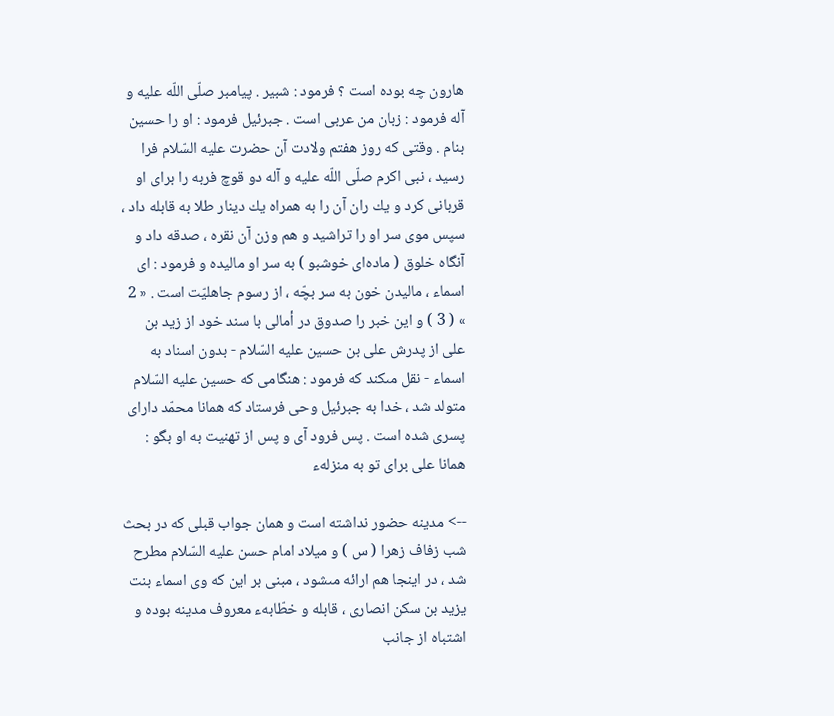هارون چه بوده است ؟ فرمود : شبير . پيامبر صلّى اللّه عليه و آله فرمود : زبان من عربى است . جبرئيل فرمود : او را حسين بنام . وقتى كه روز هفتم ولادت آن حضرت عليه السّلام فرا رسيد ، نبى اكرم صلّى اللّه عليه و آله دو قوچ فربه را براى او قربانى كرد و يك ران آن را به همراه يك دينار طلا به قابله داد ، سپس موى سر او را تراشيد و هم وزن آن نقره ، صدقه داد و آنگاه خلوق ( ماده‌اى خوشبو ) به سر او ماليده و فرمود : اى اسماء ، ماليدن خون به سر بچّه ، از رسوم جاهليّت است . « 2 » ( 3 ) و اين خبر را صدوق در أمالى با سند خود از زيد بن على از پدرش على بن حسين عليه السّلام - بدون اسناد به اسماء - نقل مىكند كه فرمود : هنگامى كه حسين عليه السّلام متولد شد ، خدا به جبرئيل وحى فرستاد كه همانا محمّد داراى پسرى شده است . پس فرود آى و پس از تهنيت به او بگو : همانا على براى تو به منزلهء

--> مدينه حضور نداشته است و همان جواب قبلى كه در بحث شب زفاف زهرا ( س ) و ميلاد امام حسن عليه السّلام مطرح شد ، در اينجا هم ارائه مىشود ، مبنى بر اين كه وى اسماء بنت يزيد بن سكن انصارى ، قابله و خطّابهء معروف مدينه بوده و اشتباه از جانب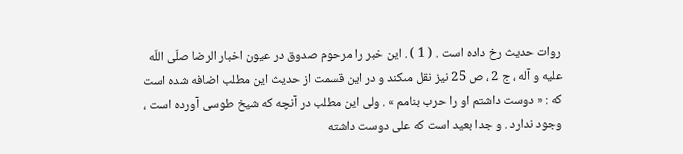روات حديث رخ داده است . ( 1 ) . اين خبر را مرحوم صدوق در عيون اخبار الرضا صلّى اللّه عليه و آله ، ج 2 ، ص 25 نيز نقل مىكند و در اين قسمت از حديث اين مطلب اضافه شده است كه : « دوست داشتم او را حرب بنامم » . ولى اين مطلب در آنچه كه شيخ طوسى آورده است ، وجود ندارد . و جدا بعيد است كه على دوست داشته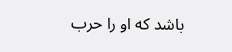باشد كه او را حرب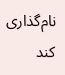نام‌گذارى كند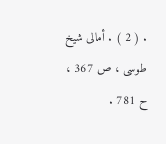. ( 2 ) . أمالى شيخ طوسى ، ص 367 ، ح 781 .